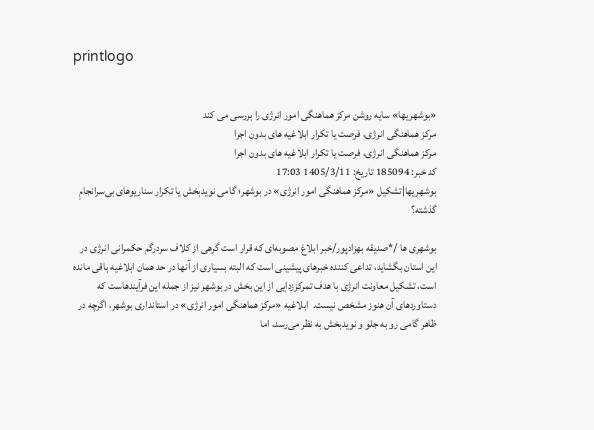printlogo


«بوشهریها» سایه روشن مرکز هماهنگی امور انرژی را بررسی می کند
مرکز هماهنگی انرژی، فرصت یا تکرار ابلاغیه های بدون اجرا
مرکز هماهنگی انرژی، فرصت یا تکرار ابلاغیه های بدون اجرا
کد خبر: 185094 تاریخ: 1405/3/11 17:03
بوشهریها|تشکیل «مرکز هماهنگی امور انرژی» در بوشهر؛ گامی نویدبخش یا تکرار سناریوهای بی‌سرانجامِ گذشته؟

بوشهری ها /*صدیقه بهزادپور/خبر ابلاغ مصوبه‌ای که قرار است گرهی از کلاف سردرگم حکمرانی انرژی در این استان بگشاید، تداعی کننده خبرهای پیشینی است که البته بسیاری از آنها در حد همان ابلاغیه باقی مانده است، تشکیل معاونت انرژی با هدف تمرکززدایی از این بخش در بوشهر نیز از جمله این فرآیندهاست که دستاوردهای آن هنوز مشخص نیست.  ابلاغیه «مرکز هماهنگی امور انرژی» در استانداری بوشهر، اگرچه در ظاهر گامی رو به جلو و نویدبخش به نظر می‌رسد، اما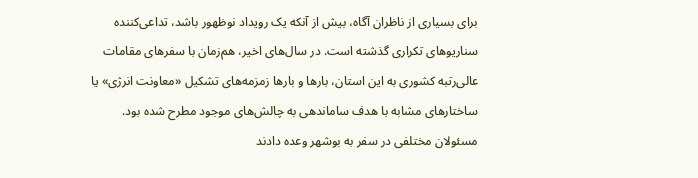برای بسیاری از ناظران آگاه، بیش از آنکه یک رویداد نوظهور باشد، تداعی‌کننده سناریوهای تکراری گذشته است. در سال‌های اخیر، هم‌زمان با سفرهای مقامات عالی‌رتبه کشوری به این استان، بارها و بارها زمزمه‌های تشکیل «معاونت انرژی» یا ساختارهای مشابه با هدف ساماندهی به چالش‌های موجود مطرح شده بود. مسئولان مختلفی در سفر به بوشهر وعده دادند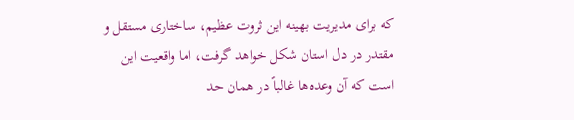که برای مدیریت بهینه این ثروت عظیم، ساختاری مستقل و مقتدر در دل استان شکل خواهد گرفت، اما واقعیت این است که آن وعده‌ها غالباً در همان حد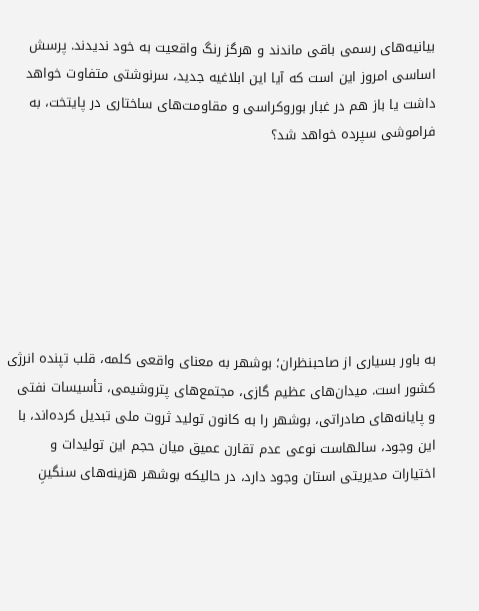بیانیه‌های رسمی باقی ماندند و هرگز رنگ واقعیت به خود ندیدند. پرسش اساسی امروز این است که آیا این ابلاغیه جدید، سرنوشتی متفاوت خواهد داشت یا باز هم در غبار بوروکراسی و مقاومت‌های ساختاری در پایتخت، به فراموشی سپرده خواهد شد؟







به باور بسیاری از صاحبنظران؛ بوشهر به معنای واقعی کلمه، قلب تپنده انرژی کشور است. میدان‌های عظیم گازی، مجتمع‌های پتروشیمی، تأسیسات نفتی و پایانه‌های صادراتی، بوشهر را به کانون تولید ثروت ملی تبدیل کرده‌اند، با این وجود، سالهاست نوعی عدم تقارن عمیق میان حجم این تولیدات و اختیارات مدیریتی استان وجود دارد، در حالیکه بوشهر هزینه‌های سنگینِ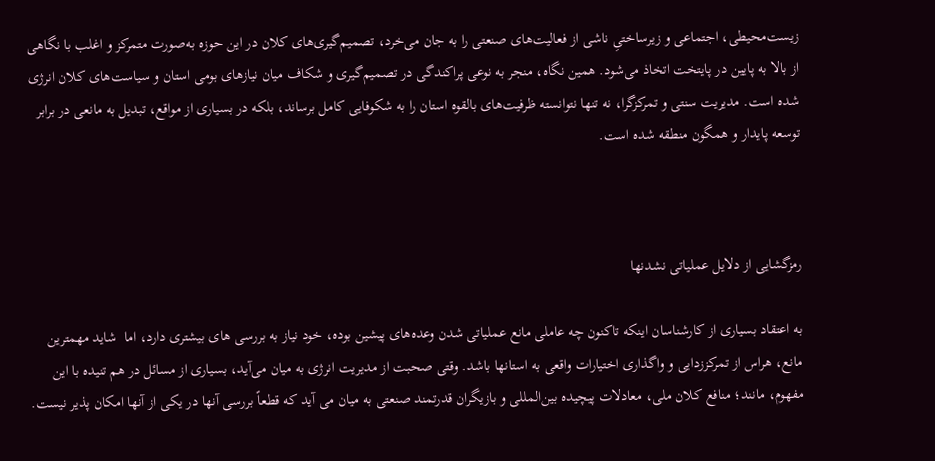زیست‌محیطی، اجتماعی و زیرساختیِ ناشی از فعالیت‌های صنعتی را به جان می‌خرد، تصمیم‌گیری‌های کلان در این حوزه به‌صورت متمرکز و اغلب با نگاهی از بالا به پایین در پایتخت اتخاذ می‌شود. همین نگاه، منجر به نوعی پراکندگی در تصمیم‌گیری و شکاف میان نیازهای بومی استان و سیاست‌های کلان انرژی شده است. مدیریت سنتی و تمرکزگرا، نه تنها نتوانسته ظرفیت‌های بالقوه استان را به شکوفایی کامل برساند، بلکه در بسیاری از مواقع، تبدیل به مانعی در برابر توسعه پایدار و همگون منطقه شده است.



رمزگشایی از دلایل عملیاتی نشدنها

به اعتقاد بسیاری از کارشناسان اینکه تاکنون چه عاملی مانع عملیاتی شدن وعده‌های پیشین بوده، خود نیاز به بررسی های بیشتری دارد، اما  شاید مهمترین مانع، هراس از تمرکززدایی و واگذاری اختیارات واقعی به استانها باشد. وقتی صحبت از مدیریت انرژی به میان می‌آید، بسیاری از مسائل در هم تنیده با این مفهوم، مانند؛ منافع کلان ملی، معادلات پیچیده بین‌المللی و بازیگران قدرتمند صنعتی به میان می آید که قطعاً بررسی آنها در یکی از آنها امکان پذیر نیست.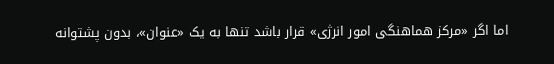اما اگر «مرکز هماهنگی امور انرژی» قرار باشد تنها به یک «عنوان»، بدون پشتوانه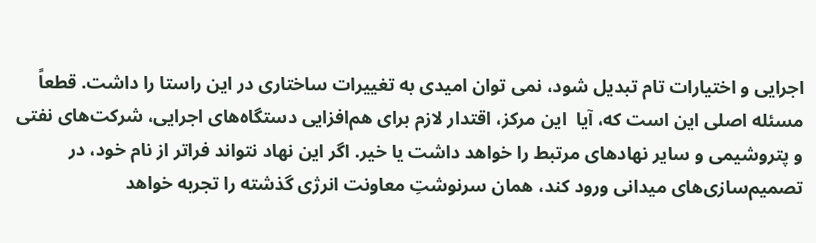اجرایی و اختیارات تام تبدیل شود، نمی توان امیدی به تغییرات ساختاری در این راستا را داشت. قطعاً مسئله اصلی این است که، آیا  این مرکز، اقتدار لازم برای هم‌افزایی دستگاه‌های اجرایی، شرکت‌های نفتی و پتروشیمی و سایر نهادهای مرتبط را خواهد داشت یا خیر. اگر این نهاد نتواند فراتر از نام خود، در تصمیم‌سازی‌های میدانی ورود کند، همان سرنوشتِ معاونت انرژی گذشته را تجربه خواهد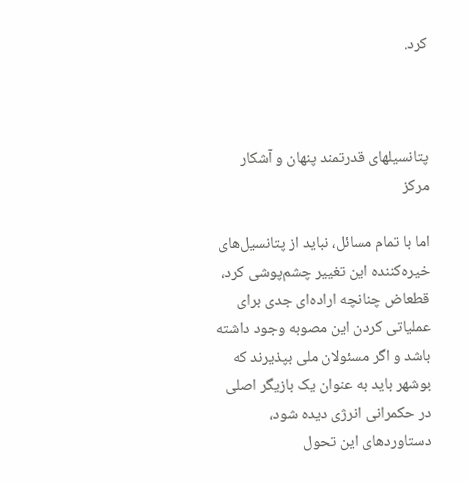کرد.



پتانسیلهای قدرتمند پنهان و آشکار مرکز

اما با تمام مسائل، نباید از پتانسیل‌های خیره‌کننده این تغییر چشم‌پوشی کرد، قطعاض چنانچه اراده‌ای جدی برای عملیاتی کردن این مصوبه وجود داشته باشد و اگر مسئولان ملی بپذیرند که بوشهر باید به عنوان یک بازیگر اصلی در حکمرانی انرژی دیده شود، دستاوردهای این تحول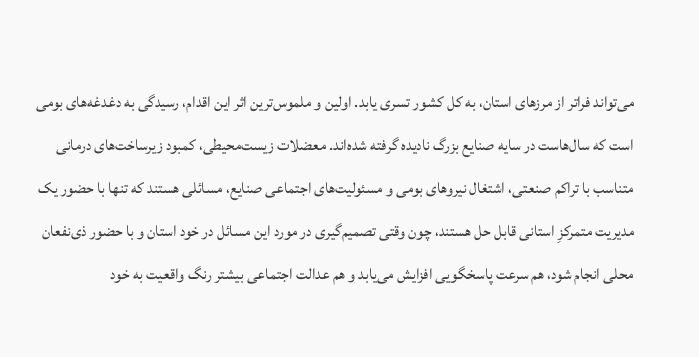می‌تواند فراتر از مرزهای استان، به کل کشور تسری یابد. اولین و ملموس‌ترین اثر این اقدام، رسیدگی به دغدغه‌های بومی است که سال‌هاست در سایه صنایع بزرگ نادیده گرفته شده‌اند. معضلات زیست‌محیطی، کمبود زیرساخت‌های درمانی متناسب با تراکم صنعتی، اشتغال نیروهای بومی و مسئولیت‌های اجتماعی صنایع، مسائلی هستند که تنها با حضور یک مدیریت متمرکزِ استانی قابل حل هستند، چون وقتی تصمیم‌گیری در مورد این مسائل در خود استان و با حضور ذی‌نفعان محلی انجام شود، هم سرعت پاسخگویی افزایش می‌یابد و هم عدالت اجتماعی بیشتر رنگ واقعیت به خود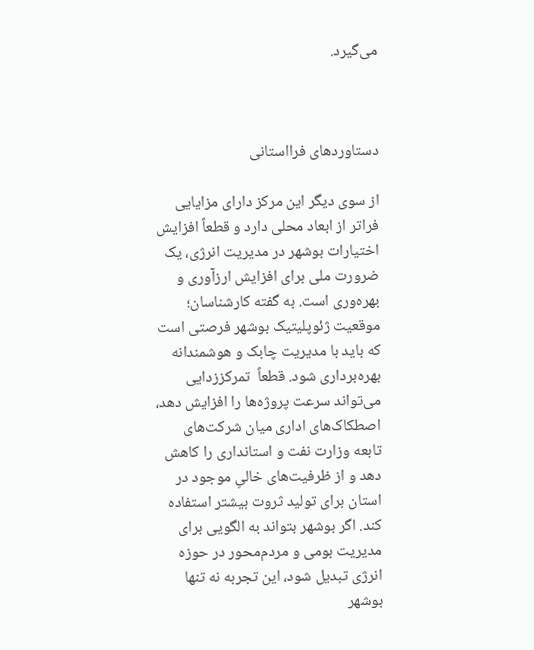می‌گیرد.



دستاوردهای فرااستانی

از سوی دیگر این مرکز دارای مزایایی فراتر از ابعاد محلی دارد و قطعاً افزایش اختیارات بوشهر در مدیریت انرژی، یک ضرورت ملی برای افزایش ارزآوری و بهره‌وری است. به گفته کارشناسان؛  موقعیت ژئوپلیتیک بوشهر فرصتی است که باید با مدیریت چابک و هوشمندانه بهره‌برداری شود. قطعاً  تمرکززدایی می‌تواند سرعت پروژه‌ها را افزایش دهد، اصطکاک‌های اداری میان شرکت‌های تابعه وزارت نفت و استانداری را کاهش دهد و از ظرفیت‌های خالیِ موجود در استان برای تولید ثروت بیشتر استفاده کند. اگر بوشهر بتواند به الگویی برای مدیریت بومی و مردم‌محور در حوزه انرژی تبدیل شود، این تجربه نه تنها بوشهر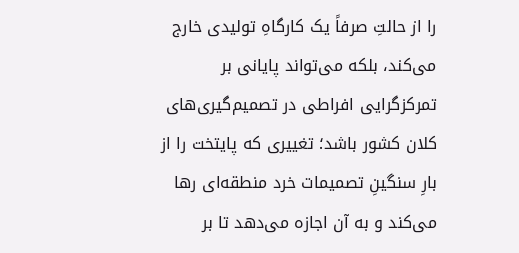را از حالتِ صرفاً یک کارگاهِ تولیدی خارج می‌کند، بلکه می‌تواند پایانی بر تمرکزگرایی افراطی در تصمیم‌گیری‌های کلان کشور باشد؛ تغییری که پایتخت را از بارِ سنگینِ تصمیمات خرد منطقه‌ای رها می‌کند و به آن اجازه می‌دهد تا بر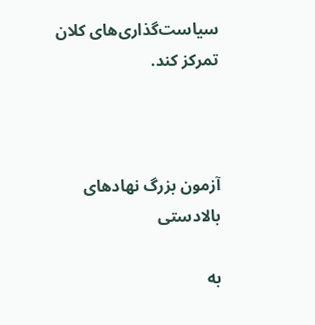سیاست‌گذاری‌های کلان تمرکز کند.



آزمون بزرگ نهادهای بالادستی

به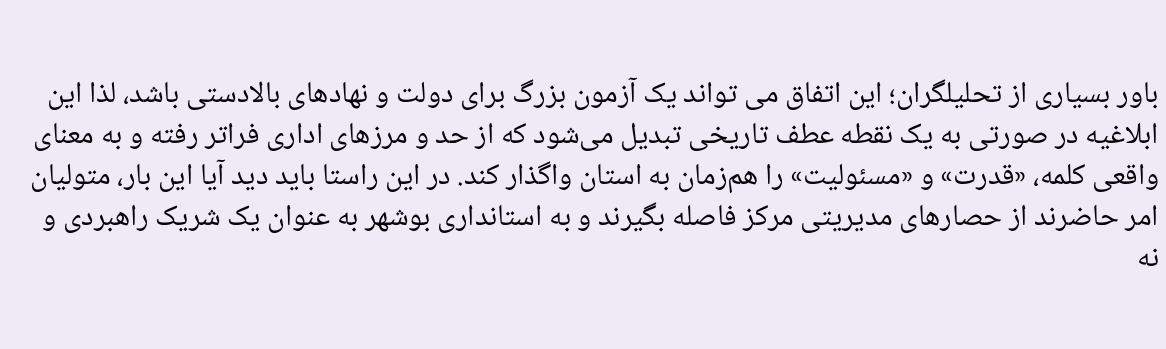باور بسیاری از تحلیلگران؛ این اتفاق می تواند یک آزمون بزرگ برای دولت و نهادهای بالادستی باشد، لذا این ابلاغیه در صورتی به یک نقطه عطف تاریخی تبدیل می‌شود که از حد و مرزهای اداری فراتر رفته و به معنای واقعی کلمه، «قدرت» و «مسئولیت» را هم‌زمان به استان واگذار کند. در این راستا باید دید آیا این بار، متولیان امر حاضرند از حصارهای مدیریتی مرکز فاصله بگیرند و به استانداری بوشهر به عنوان یک شریک راهبردی و نه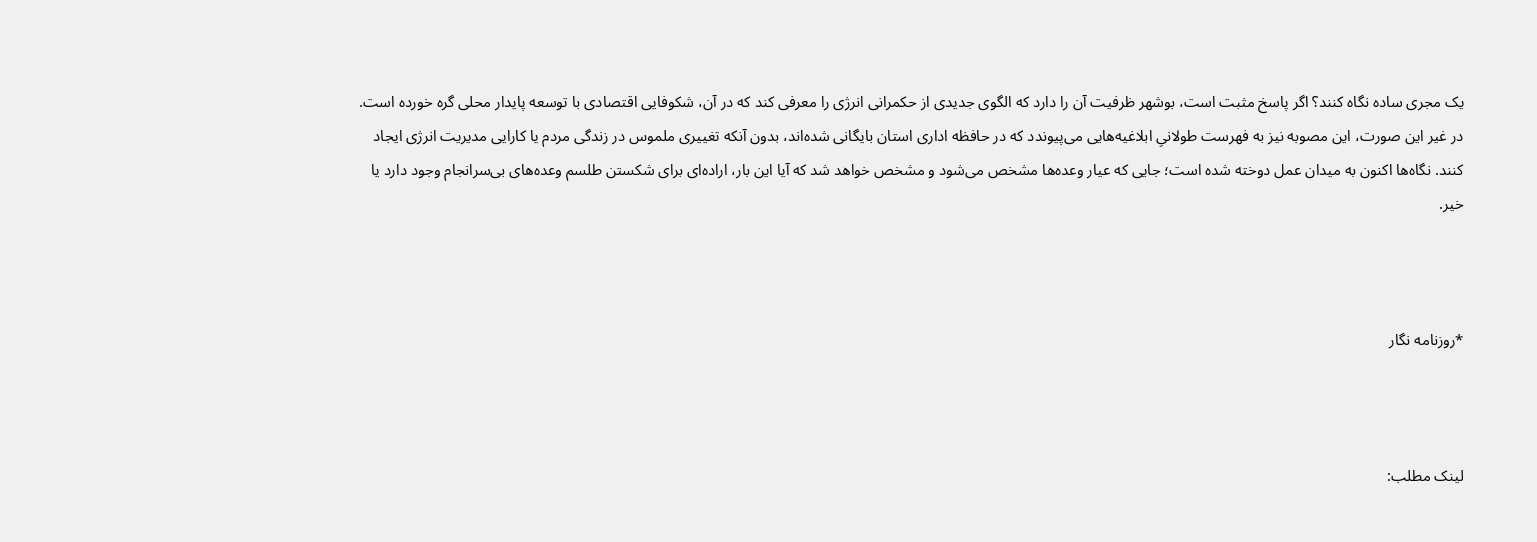یک مجری ساده نگاه کنند؟ اگر پاسخ مثبت است، بوشهر ظرفیت آن را دارد که الگوی جدیدی از حکمرانی انرژی را معرفی کند که در آن، شکوفایی اقتصادی با توسعه پایدار محلی گره خورده است. در غیر این صورت، این مصوبه نیز به فهرست طولانیِ ابلاغیه‌هایی می‌پیوندد که در حافظه اداری استان بایگانی شده‌اند، بدون آنکه تغییری ملموس در زندگی مردم یا کارایی مدیریت انرژی ایجاد کنند. نگاه‌ها اکنون به میدان عمل دوخته شده است؛ جایی که عیار وعده‌ها مشخص می‌شود و مشخص خواهد شد که آیا این بار، اراده‌ای برای شکستن طلسم وعده‌های بی‌سرانجام وجود دارد یا خیر.



*روزنامه نگار



لینک مطلب: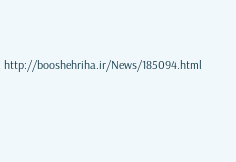http://booshehriha.ir/News/185094.html